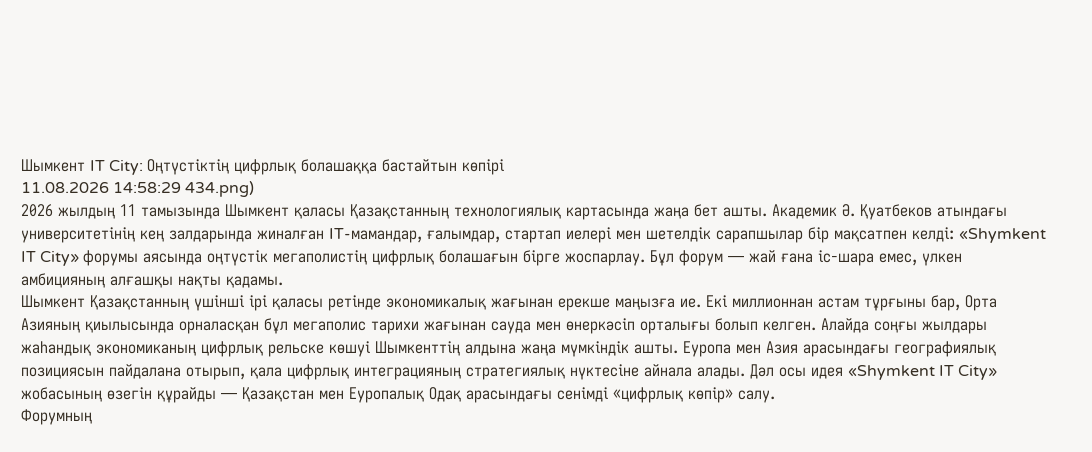Шымкент IT City: Оңтүстіктің цифрлық болашаққа бастайтын көпірі
11.08.2026 14:58:29 434.png)
2026 жылдың 11 тамызында Шымкент қаласы Қазақстанның технологиялық картасында жаңа бет ашты. Академик Ә. Қуатбеков атындағы университетінің кең залдарында жиналған IT-мамандар, ғалымдар, стартап иелері мен шетелдік сарапшылар бір мақсатпен келді: «Shymkent IT City» форумы аясында оңтүстік мегаполистің цифрлық болашағын бірге жоспарлау. Бұл форум — жай ғана іс-шара емес, үлкен амбицияның алғашқы нақты қадамы.
Шымкент Қазақстанның үшінші ірі қаласы ретінде экономикалық жағынан ерекше маңызға ие. Екі миллионнан астам тұрғыны бар, Орта Азияның қиылысында орналасқан бұл мегаполис тарихи жағынан сауда мен өнеркәсіп орталығы болып келген. Алайда соңғы жылдары жаһандық экономиканың цифрлық рельске көшуі Шымкенттің алдына жаңа мүмкіндік ашты. Еуропа мен Азия арасындағы географиялық позициясын пайдалана отырып, қала цифрлық интеграцияның стратегиялық нүктесіне айнала алады. Дәл осы идея «Shymkent IT City» жобасының өзегін құрайды — Қазақстан мен Еуропалық Одақ арасындағы сенімді «цифрлық көпір» салу.
Форумның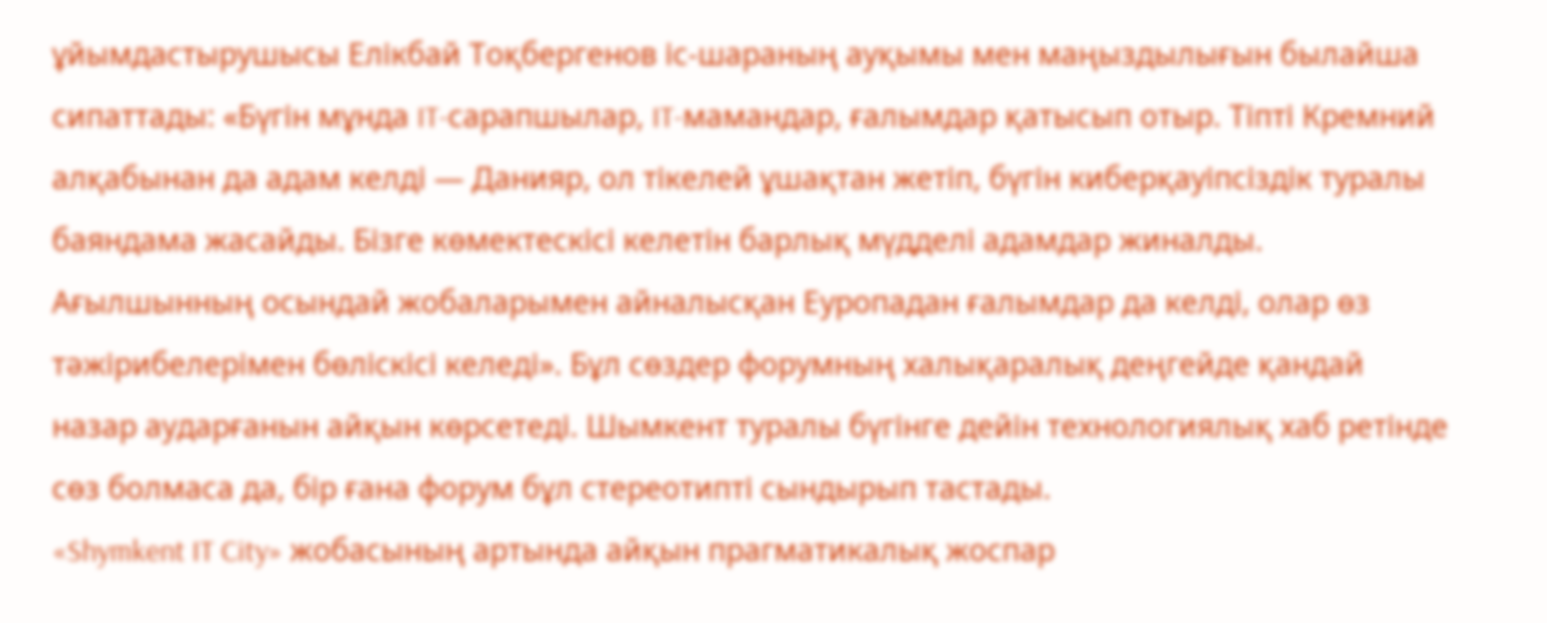ұйымдастырушысы Елікбай Тоқбергенов іс-шараның ауқымы мен маңыздылығын былайша сипаттады: «Бүгін мұнда IT-сарапшылар, IT-мамандар, ғалымдар қатысып отыр. Тіпті Кремний алқабынан да адам келді — Данияр, ол тікелей ұшақтан жетіп, бүгін киберқауіпсіздік туралы баяндама жасайды. Бізге көмектескісі келетін барлық мүдделі адамдар жиналды. Ағылшынның осындай жобаларымен айналысқан Еуропадан ғалымдар да келді, олар өз тәжірибелерімен бөліскісі келеді». Бұл сөздер форумның халықаралық деңгейде қандай назар аударғанын айқын көрсетеді. Шымкент туралы бүгінге дейін технологиялық хаб ретінде сөз болмаса да, бір ғана форум бұл стереотипті сындырып тастады.
«Shymkent IT City» жобасының артында айқын прагматикалық жоспар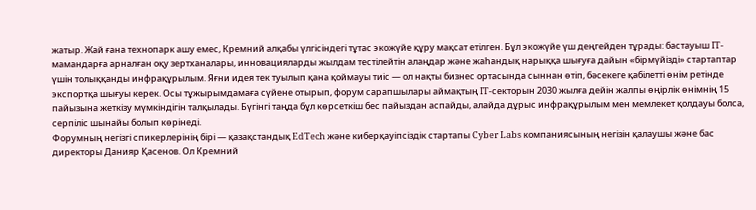жатыр. Жай ғана технопарк ашу емес, Кремний алқабы үлгісіндегі тұтас экожүйе құру мақсат етілген. Бұл экожүйе үш деңгейден тұрады: бастауыш IT-мамандарға арналған оқу зертханалары, инновацияларды жылдам тестілейтін алаңдар және жаһандық нарыққа шығуға дайын «бірмүйізді» стартаптар үшін толыққанды инфрақұрылым. Яғни идея тек туылып қана қоймауы тиіс — ол нақты бизнес ортасында сыннан өтіп, бәсекеге қабілетті өнім ретінде экспортқа шығуы керек. Осы тұжырымдамаға сүйене отырып, форум сарапшылары аймақтың IT-секторын 2030 жылға дейін жалпы өңірлік өнімнің 15 пайызына жеткізу мүмкіндігін талқылады. Бүгінгі таңда бұл көрсеткіш бес пайыздан аспайды, алайда дұрыс инфрақұрылым мен мемлекет қолдауы болса, серпіліс шынайы болып көрінеді.
Форумның негізгі спикерлерінің бірі — қазақстандық EdTech және киберқауіпсіздік стартапы Cyber Labs компаниясының негізін қалаушы және бас директоры Данияр Қасенов. Ол Кремний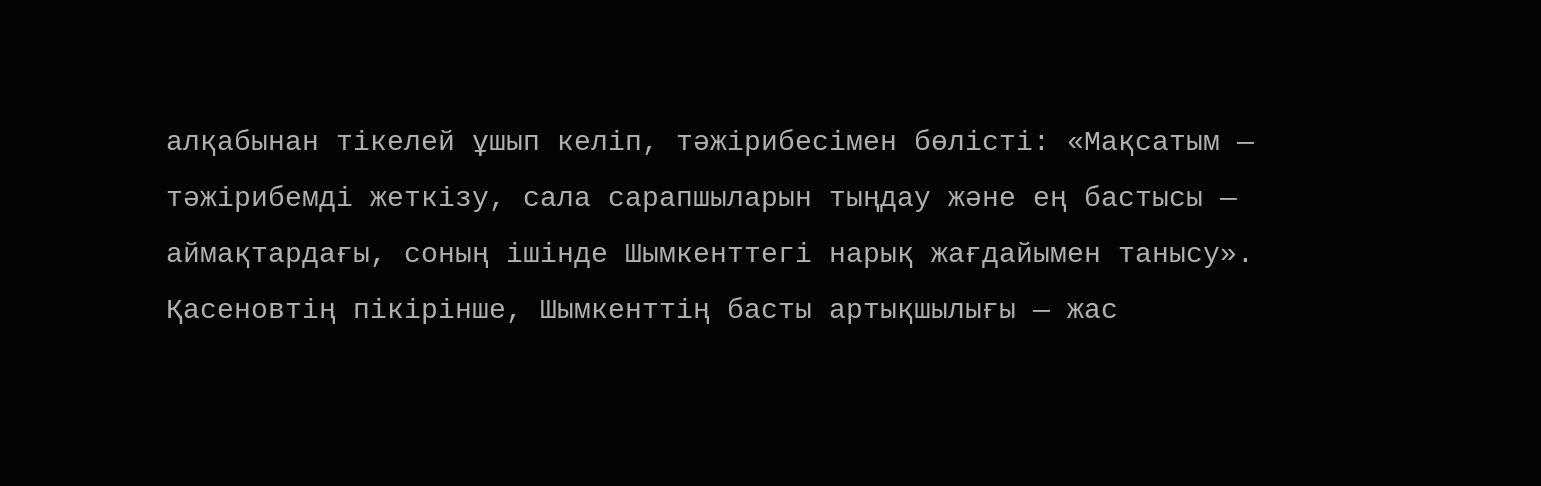алқабынан тікелей ұшып келіп, тәжірибесімен бөлісті: «Мақсатым — тәжірибемді жеткізу, сала сарапшыларын тыңдау және ең бастысы — аймақтардағы, соның ішінде Шымкенттегі нарық жағдайымен танысу». Қасеновтің пікірінше, Шымкенттің басты артықшылығы — жас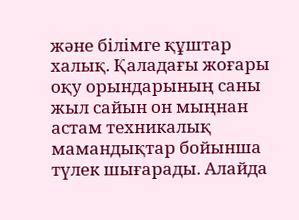және білімге құштар халық. Қаладағы жоғары оқу орындарының саны жыл сайын он мыңнан астам техникалық мамандықтар бойынша түлек шығарады. Алайда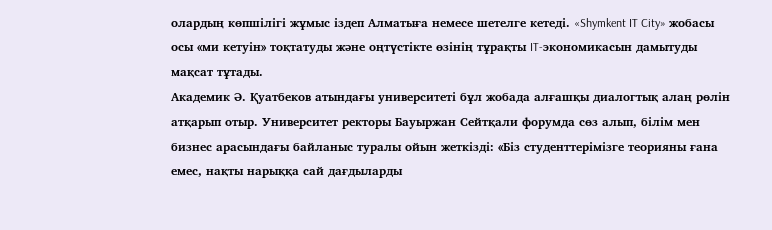олардың көпшілігі жұмыс іздеп Алматыға немесе шетелге кетеді. «Shymkent IT City» жобасы осы «ми кетуін» тоқтатуды және оңтүстікте өзінің тұрақты IT-экономикасын дамытуды мақсат тұтады.
Академик Ә. Қуатбеков атындағы университеті бұл жобада алғашқы диалогтық алаң рөлін атқарып отыр. Университет ректоры Бауыржан Сейтқали форумда сөз алып, білім мен бизнес арасындағы байланыс туралы ойын жеткізді: «Біз студенттерімізге теорияны ғана емес, нақты нарыққа сай дағдыларды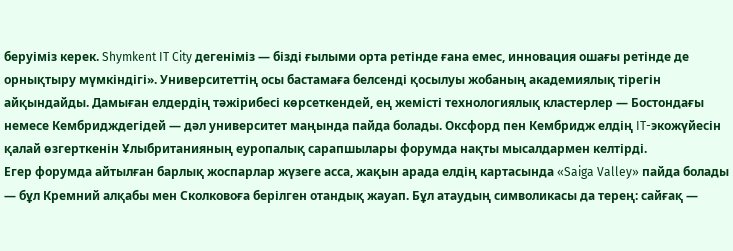беруіміз керек. Shymkent IT City дегеніміз — бізді ғылыми орта ретінде ғана емес, инновация ошағы ретінде де орнықтыру мүмкіндігі». Университеттің осы бастамаға белсенді қосылуы жобаның академиялық тірегін айқындайды. Дамыған елдердің тәжірибесі көрсеткендей, ең жемісті технологиялық кластерлер — Бостондағы немесе Кембридждегідей — дәл университет маңында пайда болады. Оксфорд пен Кембридж елдің IT-экожүйесін қалай өзгерткенін Ұлыбританияның еуропалық сарапшылары форумда нақты мысалдармен келтірді.
Егер форумда айтылған барлық жоспарлар жүзеге асса, жақын арада елдің картасында «Saiga Valley» пайда болады — бұл Кремний алқабы мен Сколковоға берілген отандық жауап. Бұл атаудың символикасы да терең: сайғақ —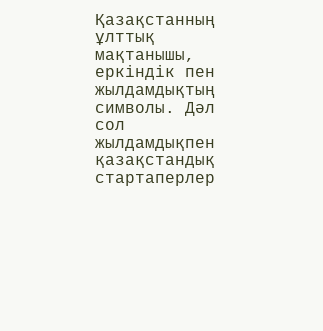Қазақстанның ұлттық мақтанышы, еркіндік пен жылдамдықтың символы. Дәл сол жылдамдықпен қазақстандық стартаперлер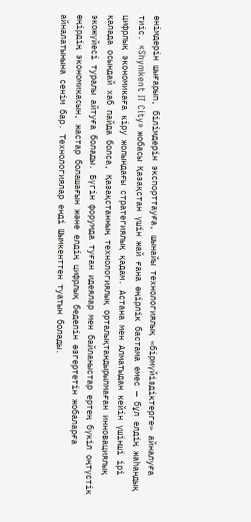өнімдерін шығарып, білімдерін экспорттауға, шынайы технологиялық «бірмүйіздіктерге» айналуға тиіс. «Shymkent IT City» жобасы Қазақстан үшін жай ғана өңірлік бастама емес — бұл елдің жаһандық цифрлық экономикаға кіру жолындағы стратегиялық қадам. Астана мен Алматыдан кейін үшінші ірі қалада осындай хаб пайда болса, Қазақстанның технологиялық орталықтандырылмаған инновациялық экожүйесі туралы айтуға болады. Бүгін форумда туған идеялар мен байланыстар ертең бүкіл оңтүстік өңірдің экономикасын, жастар болашағын және елдің цифрлық беделін өзгертетін жобаларға айналатынына сенім бар. Технологиялар енді Шымкенттен туатын болады.